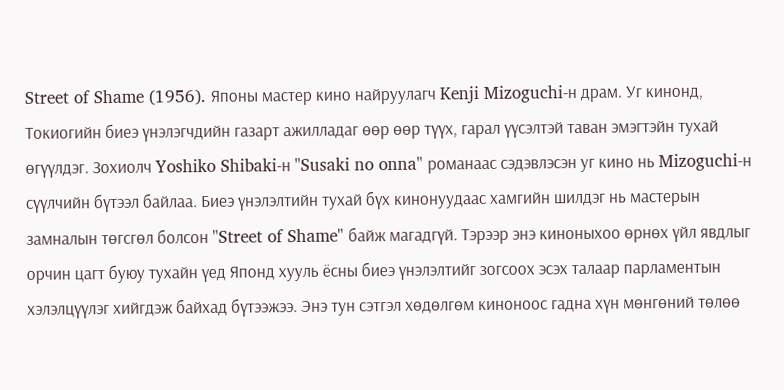Street of Shame (1956). Японы мастер кино найруулагч Kenji Mizoguchi-н драм. Уг кинонд, Токиогийн биеэ үнэлэгчдийн газарт ажилладаг өөр өөр түүх, гарал үүсэлтэй таван эмэгтэйн тухай өгүүлдэг. Зохиолч Yoshiko Shibaki-н "Susaki no onna" романаас сэдэвлэсэн уг кино нь Mizoguchi-н сүүлчийн бүтээл байлаа. Биеэ үнэлэлтийн тухай бүх кинонуудаас хамгийн шилдэг нь мастерын замналын төгсгөл болсон "Street of Shame" байж магадгүй. Тэрээр энэ киноныхоо өрнөх үйл явдлыг орчин цагт буюу тухайн үед Японд хууль ёсны биеэ үнэлэлтийг зогсоох эсэх талаар парламентын хэлэлцүүлэг хийгдэж байхад бүтээжээ. Энэ тун сэтгэл хөдөлгөм киноноос гадна хүн мөнгөний төлөө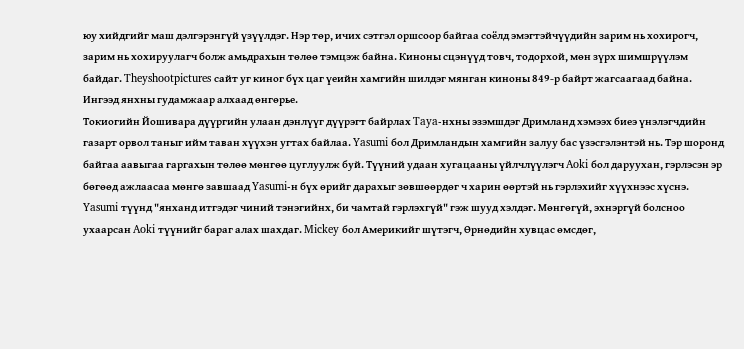юу хийдгийг маш дэлгэрэнгүй үзүүлдэг. Нэр төр, ичих сэтгэл оршсоор байгаа соёлд эмэгтэйчүүдийн зарим нь хохирогч, зарим нь хохируулагч болж амьдрахын төлөө тэмцэж байна. Киноны сцэнүүд товч, тодорхой, мөн зүрх шимшрүүлэм байдаг. Theyshootpictures сайт уг киног бүх цаг үеийн хамгийн шилдэг мянган киноны 849-р байрт жагсаагаад байна. Ингээд янхны гудамжаар алхаад өнгөрье.
Токиогийн Йошивара дүүргийн улаан дэнлүүг дүүрэгт байрлах Taya-нхны эзэмшдэг Дримланд хэмээх биеэ үнэлэгчдийн газарт орвол таныг ийм таван хүүхэн угтах байлаа. Yasumi бол Дримландын хамгийн залуу бас үзэсгэлэнтэй нь. Тэр шоронд байгаа аавыгаа гаргахын төлөө мөнгөө цуглуулж буй. Түүний удаан хугацааны үйлчлүүлэгч Aoki бол даруухан, гэрлэсэн эр бөгөөд ажлаасаа мөнгө завшаад Yasumi-н бүх өрийг дарахыг зөвшөөрдөг ч харин өөртэй нь гэрлэхийг хүүхнээс хүснэ. Yasumi түүнд "янханд итгэдэг чиний тэнэгийнх, би чамтай гэрлэхгүй" гэж шууд хэлдэг. Мөнгөгүй, эхнэргүй болсноо ухаарсан Aoki түүнийг бараг алах шахдаг. Mickey бол Америкийг шүтэгч, Өрнөдийн хувцас өмсдөг,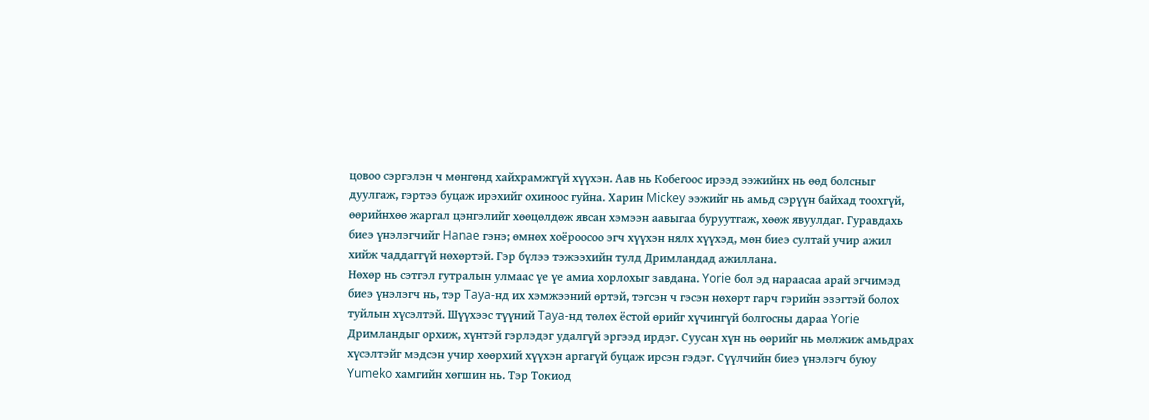цовоо сэргэлэн ч мөнгөнд хайхрамжгүй хүүхэн. Аав нь Кобегоос ирээд ээжийнх нь өөд болсныг дуулгаж, гэртээ буцаж ирэхийг охиноос гуйна. Харин Mickey ээжийг нь амьд сэрүүн байхад тоохгүй, өөрийнхөө жаргал цэнгэлийг хөөцөлдөж явсан хэмээн аавыгаа буруутгаж, хөөж явуулдаг. Гуравдахь биеэ үнэлэгчийг Hanae гэнэ; өмнөх хоёроосоо эгч хүүхэн нялх хүүхэд, мөн биеэ султай учир ажил хийж чаддаггүй нөхөртэй. Гэр бүлээ тэжээхийн тулд Дримландад ажиллана.
Нөхөр нь сэтгэл гутралын улмаас үе үе амиа хорлохыг завдана. Yorie бол эд нараасаа арай эгчимэд биеэ үнэлэгч нь, тэр Taya-нд их хэмжээний өртэй, тэгсэн ч гэсэн нөхөрт гарч гэрийн эзэгтэй болох туйлын хүсэлтэй. Шүүхээс түүний Taya-нд төлөх ёстой өрийг хүчингүй болгосны дараа Yorie Дримландыг орхиж, хүнтэй гэрлэдэг удалгүй эргээд ирдэг. Суусан хүн нь өөрийг нь мөлжиж амьдрах хүсэлтэйг мэдсэн учир хөөрхий хүүхэн аргагүй буцаж ирсэн гэдэг. Сүүлчийн биеэ үнэлэгч буюу Yumeko хамгийн хөгшин нь. Тэр Токиод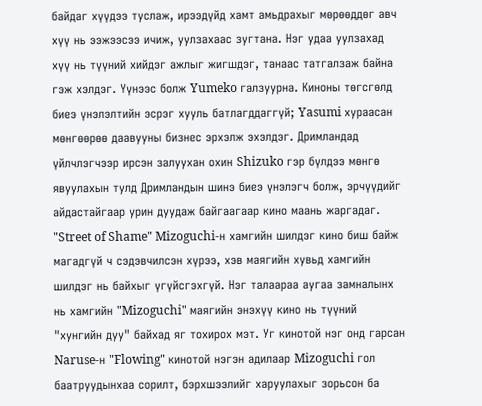байдаг хүүдээ туслаж, ирээдүйд хамт амьдрахыг мөрөөддөг авч хүү нь ээжээсээ ичиж, уулзахаас зугтана. Нэг удаа уулзахад хүү нь түүний хийдэг ажлыг жигшдэг, танаас татгалзаж байна гэж хэлдэг. Үүнээс болж Yumeko галзуурна. Киноны төгсгөлд биеэ үнэлэлтийн эсрэг хууль батлагддаггүй; Yasumi хураасан мөнгөөрөө даавууны бизнес эрхэлж эхэлдэг. Дримландад үйлчлэгчээр ирсэн залуухан охин Shizuko гэр бүлдээ мөнгө явуулахын тулд Дримландын шинэ биеэ үнэлэгч болж, эрчүүдийг айдастайгаар урин дуудаж байгаагаар кино маань жаргадаг.
"Street of Shame" Mizoguchi-н хамгийн шилдэг кино биш байж магадгүй ч сэдэвчилсэн хүрээ, хэв маягийн хувьд хамгийн шилдэг нь байхыг үгүйсгэхгүй. Нэг талаараа аугаа замналынх нь хамгийн "Mizoguchi" маягийн энэхүү кино нь түүний "хунгийн дуу" байхад яг тохирох мэт. Уг кинотой нэг онд гарсан Naruse-н "Flowing" кинотой нэгэн адилаар Mizoguchi гол баатруудынхаа сорилт, бэрхшээлийг харуулахыг зорьсон ба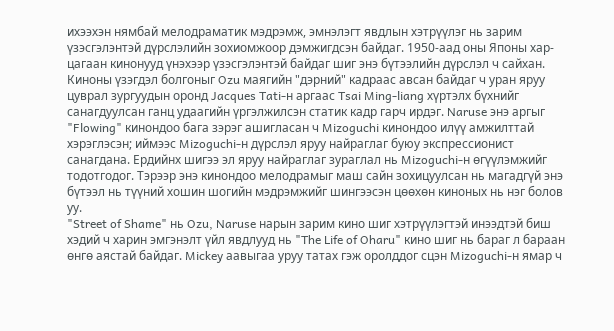ихээхэн нямбай мелодраматик мэдрэмж, эмнэлэгт явдлын хэтрүүлэг нь зарим үзэсгэлэнтэй дүрслэлийн зохиомжоор дэмжигдсэн байдаг. 1950-аад оны Японы хар-цагаан кинонууд үнэхээр үзэсгэлэнтэй байдаг шиг энэ бүтээлийн дүрслэл ч сайхан. Киноны үзэгдэл болгоныг Ozu маягийн "дэрний" кадраас авсан байдаг ч уран яруу цуврал зургуудын оронд Jacques Tati-н аргаас Tsai Ming-liang хүртэлх бүхнийг санагдуулсан ганц удаагийн үргэлжилсэн статик кадр гарч ирдэг. Naruse энэ аргыг "Flowing" кинондоо бага зэрэг ашигласан ч Mizoguchi кинондоо илүү амжилттай хэрэглэсэн; иймээс Mizoguchi-н дүрслэл яруу найраглаг буюу экспрессионист санагдана. Ердийнх шигээ эл яруу найраглаг зураглал нь Mizoguchi-н өгүүлэмжийг тодотгодог. Тэрээр энэ кинондоо мелодрамыг маш сайн зохицуулсан нь магадгүй энэ бүтээл нь түүний хошин шогийн мэдрэмжийг шингээсэн цөөхөн киноных нь нэг болов уу.
"Street of Shame" нь Ozu, Naruse нарын зарим кино шиг хэтрүүлэгтэй инээдтэй биш хэдий ч харин эмгэнэлт үйл явдлууд нь "The Life of Oharu" кино шиг нь бараг л бараан өнгө аястай байдаг. Mickey аавыгаа уруу татах гэж оролддог сцэн Mizoguchi-н ямар ч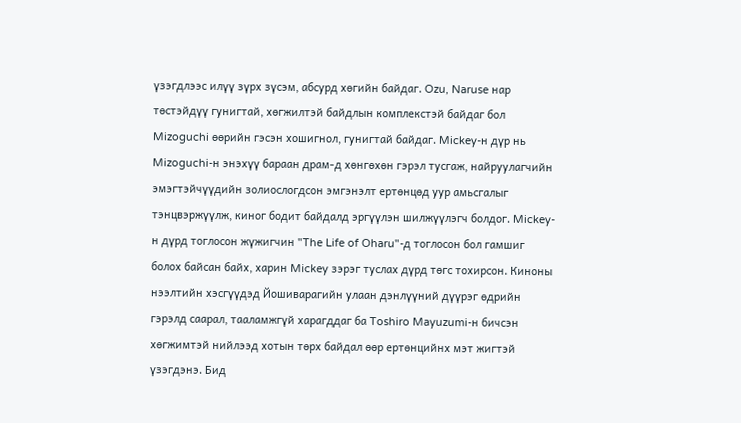үзэгдлээс илүү зүрх зүсэм, абсурд хөгийн байдаг. Ozu, Naruse нар төстэйдүү гунигтай, хөгжилтэй байдлын комплекстэй байдаг бол Mizoguchi өөрийн гэсэн хошигнол, гунигтай байдаг. Mickey-н дүр нь Mizoguchi-н энэхүү бараан драм-д хөнгөхөн гэрэл тусгаж, найруулагчийн эмэгтэйчүүдийн золиослогдсон эмгэнэлт ертөнцөд уур амьсгалыг тэнцвэржүүлж, киног бодит байдалд эргүүлэн шилжүүлэгч болдог. Mickey-н дүрд тоглосон жүжигчин "The Life of Oharu"-д тоглосон бол гамшиг болох байсан байх, харин Mickey зэрэг туслах дүрд төгс тохирсон. Киноны нээлтийн хэсгүүдэд Йошиварагийн улаан дэнлүүний дүүрэг өдрийн гэрэлд саарал, тааламжгүй харагддаг ба Toshiro Mayuzumi-н бичсэн хөгжимтэй нийлээд хотын төрх байдал өөр ертөнцийнх мэт жигтэй үзэгдэнэ. Бид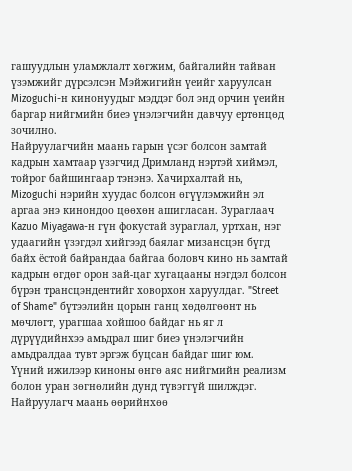гашуудлын уламжлалт хөгжим, байгалийн тайван үзэмжийг дүрсэлсэн Мэйжигийн үеийг харуулсан Mizoguchi-н кинонуудыг мэддэг бол энд орчин үеийн баргар нийгмийн биеэ үнэлэгчийн давчуу ертөнцөд зочилно.
Найруулагчийн маань гарын үсэг болсон замтай кадрын хамтаар үзэгчид Дримланд нэртэй хиймэл, тойрог байшингаар тэнэнэ. Хачирхалтай нь, Mizoguchi нэрийн хуудас болсон өгүүлэмжийн эл аргаа энэ кинондоо цөөхөн ашигласан. Зураглаач Kazuo Miyagawa-н гүн фокустай зураглал, уртхан, нэг удаагийн үзэгдэл хийгээд баялаг мизансцэн бүгд байх ёстой байрандаа байгаа боловч кино нь замтай кадрын өгдөг орон зай-цаг хугацааны нэгдэл болсон бүрэн трансцэндентийг ховорхон харуулдаг. "Street of Shame" бүтээлийн цорын ганц хөдөлгөөнт нь мөчлөгт, урагшаа хойшоо байдаг нь яг л дүрүүдийнхээ амьдрал шиг биеэ үнэлэгчийн амьдралдаа тувт эргэж буцсан байдаг шиг юм. Үүний ижилээр киноны өнгө аяс нийгмийн реализм болон уран зөгнөлийн дунд түвэггүй шилждэг. Найруулагч маань өөрийнхөө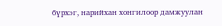бүрхэг, нарийхан хонгилоор дамжуулан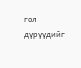гол дүрүүдийг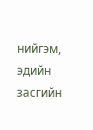нийгэм, эдийн засгийн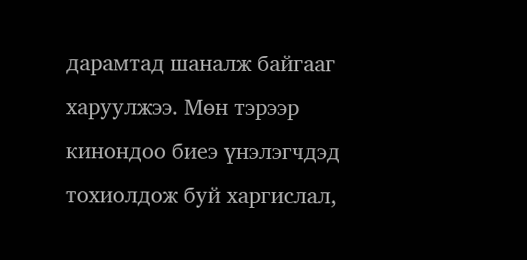дарамтад шаналж байгааг харуулжээ. Мөн тэрээр кинондоо биеэ үнэлэгчдэд тохиолдож буй харгислал,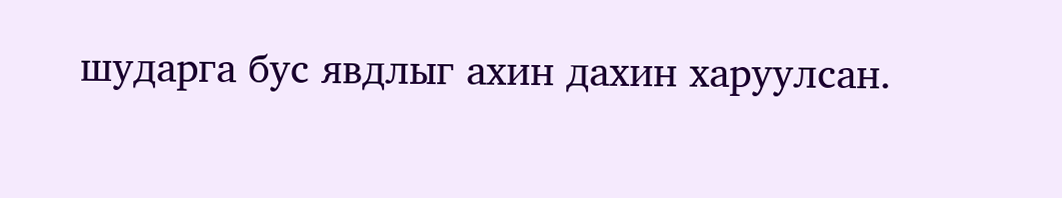шударга бус явдлыг ахин дахин харуулсан.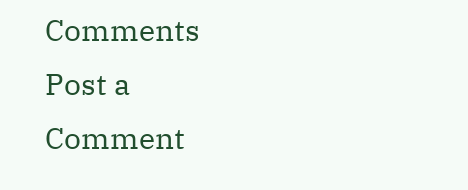Comments
Post a Comment